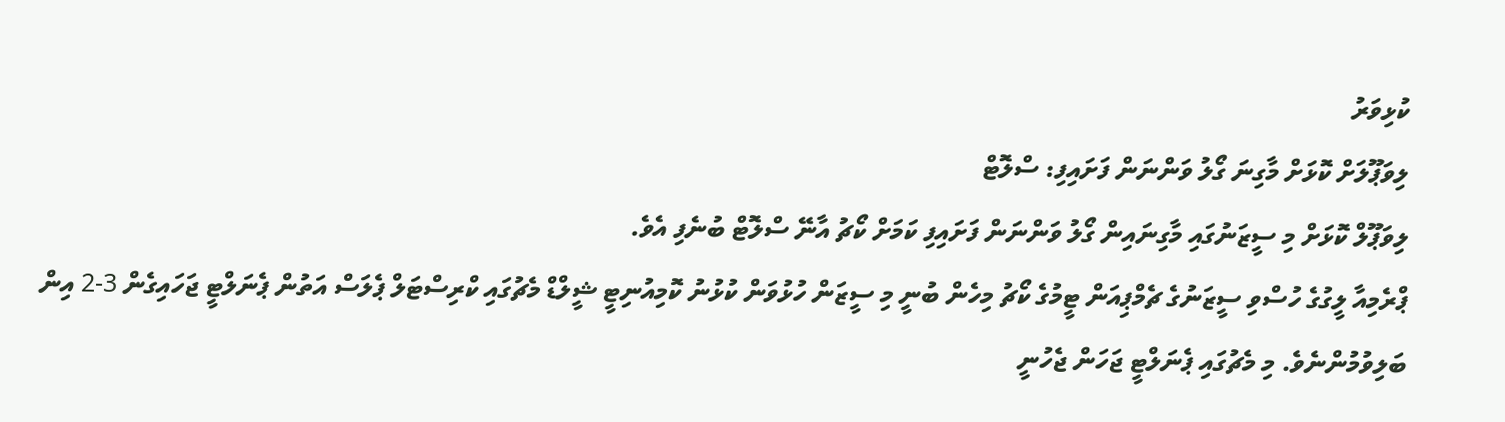ކުޅިވަރު
ލިވަޕޫލަށް ކޮޅަށް މާގިނަ ގޯލު ވަންނަން ފަށައިފި: ސްލޮޓް
ލިވަޕޫލް ކޮޅަށް މި ސީޒަނުގައި މާގިނައިން ގޯލު ވަންނަން ފަށައިފި ކަމަށް ކޯޗު އާނޭ ސްލޮޓް ބުނެފި އެވެ.
ޕްރެމިއާ ލީގުގެ ހުސްވި ސީޒަނުގެ ޗެމްޕިއަން ޓީމުގެ ކޯޗު މިހެން ބުނީ މި ސީޒަން ހުޅުވަން ކުޅުނު ކޮމިއުނިޓީ ޝީލްޑް މެޗުގައި ކްރިސްޓަލް ޕެލަސް އަތުން ޕެނަލްޓީ ޖަހައިގެން 3-2 އިން ބަލިވުމުންނެވެ. މި މެޗުގައި ޕެނަލްޓީ ޖަހަން ޖެހުނީ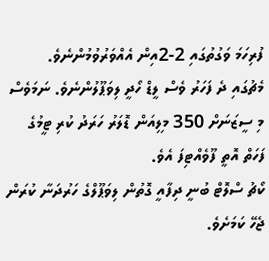ފުރިހަމަ ވަގުތުގައި 2-2އިން އެއްވަރުވުމުންނެވެ.
މެޗުގައި ދެ ފަހަރު ވެސް ލީޑް ހޯދީ ލިވަޕޫލުންނެވެ. ނަމަވެސް މި ސީޒަނަށް 350 މިލިއަން ޑޮލަރު ހަރަދު ކުރި ޓީމުގެ ފަހަތް އޮތީ ފޫވެއްޓިފަ އެވެ.
ކޯޗު ސްލޮޓް ބުނީ ދިފާއީ ގޮތުން ލިވަޕޫލްގެ ހަރުދަނާ ކުރަން ޖެހޭ ކަމަށެވެ.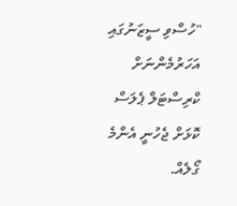"ހުސްވި ސީޒަނުގައި އަހަރުމެންނަށް ކްރިސްޓަލް ޕެލަސް ކޮޅަށް ޖެހުނީ އެންމެ ގޯލެއް.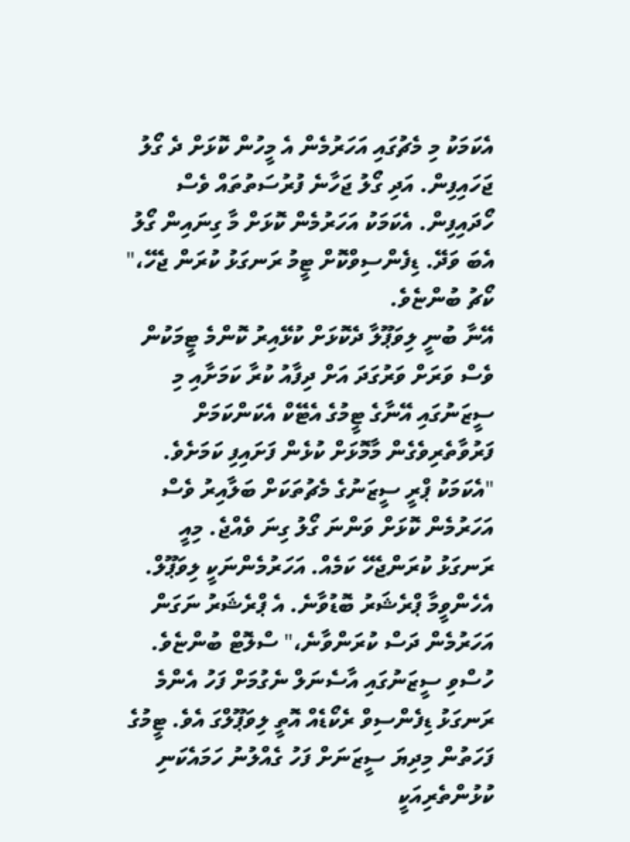އެކަމަކު މި މެޗުގައި އަހަރުމެން އެ މީހުން ކޮޅަށް ދެ ގޯލު ޖަހައިފިން. އަދި ގޯލު ޖަހާނެ ފުރުސަތުތައް ވެސް ހޯދައިފިން. އެކަމަކު އަހަރުމެން ކޮޅަށް މާ ގިނައިން ގޯލު އެބަ ވަދޭ. ޑިފެންސިވްކޮށް ޓީމު ރަނގަޅު ކުރަން ޖެހޭ،" ކޯޗު ބުންޏެވެ.
އޭނާ ބުނީ ލިވަޕޫލާ ދެކޮޅަށް ކުޅޭއިރު ކޮންމެ ޓީމަކުން ވެސް ވަރަށް ވަރުގަދަ އަށް ދިފާއު ކުރާ ކަމަށާއި މި ސީޒަނުގައި އޭނާގެ ޓީމުގެ އެޓޭކް އެކަންކަމަށް ފަރުވާތެރިވެގެން މާމޮޅަށް ކުޅެން ފަށައިފި ކަމަށެވެ.
"އެކަމަކު ޕްރީ ސީޒަނުގެ މެޗުތަކަށް ބަލާއިރު ވެސް އަހަރުމެން ކޮޅަށް ވަންނަ ގޯލު ގިނަ ވެއްޖެ. މިއީ ރަނގަޅު ކުރަންޖެހޭ ކަމެއް. އަހަރުމެންނަކީ ލިވަޕޫލް. އެހެންވީމާ ޕްރެޝަރު ބޮޑުވާނެ. އެ ޕްރެޝަރު ނަގަން އަހަރުމެން ދަސް ކުރަންވާނެ،" ސްލޮޓް ބުންޏެވެ.
ހުސްވި ސީޒަނުގައި އާސެނަލް ނެގުމަށް ފަހު އެންމެ ރަނގަޅު ޑިފެންސިވް ރެކޯޑެއް އޮތީ ލިވަޕޫލްގަ އެވެ. ޓީމުގެ ފަހަތުން މިދިޔަ ސީޒަނަށް ފަހު ގެއްލުނު ހަމައެކަނި ކުޅުންތެރިއަކީ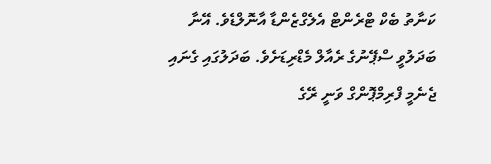ކަނާތު ބެކް ޓްރެންޓް އެލެގްޒެންޑާ އާނޮލްޑެވެ. އޭނާ ބަދަލުވީ ސްޕޭނުގެ ރެއާލް މެޑްރިޑަށެވެ. ބަދަލުގައި ގެނައި ޖެނެމީ ފްރިމްޕޮންގް ވަނީ ރޭގެ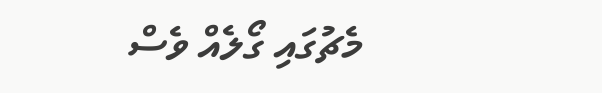މެޗުގައި ގޯލެއް ވެސް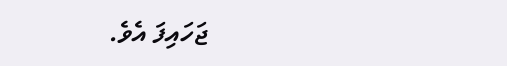ޖަހައިފަ އެވެ.